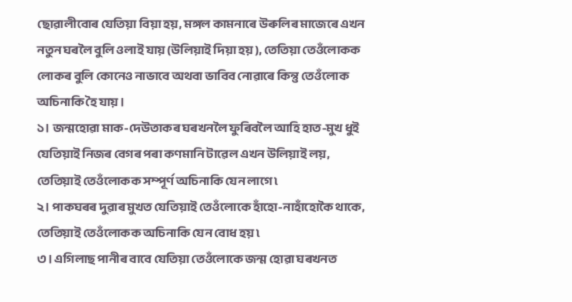ছোৱালীবোৰ যেতিয়া বিয়া হয়, মঙ্গল কামনাৰে উৰুলিৰ মাজেৰে এখন নতুন ঘৰলৈ বুলি ওলাই যায় (উলিয়াই দিয়া হয়), তেতিয়া তেওঁলোকক লোকৰ বুলি কোনেও নাভাবে অথবা ভাবিব নোৱাৰে কিন্তু তেওঁলোক অচিনাকি হৈ যায় ।
১। জন্মহোৱা মাক-দেউতাকৰ ঘৰখনলৈ ফুৰিবলৈ আহি হাত-মুখ ধুই যেতিয়াই নিজৰ বেগৰ পৰা কণমানি টাৱেল এখন উলিয়াই লয়, তেতিয়াই তেওঁলোকক সম্পূৰ্ণ অচিনাকি যেন লাগে ৷
২। পাকঘৰৰ দুৱাৰ মুখত যেতিয়াই তেওঁলোকে হাঁহো-নাহাঁহোকৈ থাকে, তেতিয়াই তেওঁলোকক অচিনাকি যেন বোধ হয় ৷
৩। এগিলাছ পানীৰ বাবে যেতিয়া তেওঁলোকে জন্ম হোৱা ঘৰখনত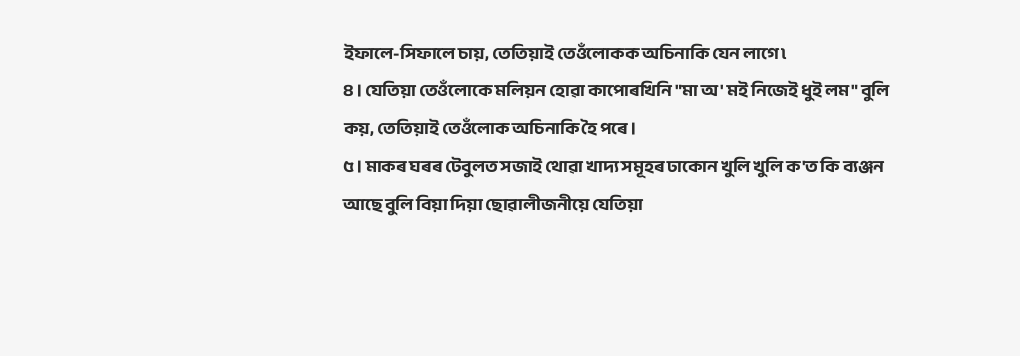ইফালে-সিফালে চায়, তেতিয়াই তেওঁলোকক অচিনাকি যেন লাগে ৷
৪। যেতিয়া তেওঁলোকে মলিয়ন হোৱা কাপোৰখিনি "মা অ' মই নিজেই ধুই লম" বুলি কয়, তেতিয়াই তেওঁলোক অচিনাকি হৈ পৰে ।
৫। মাকৰ ঘৰৰ টেবুলত সজাই থোৱা খাদ্য সমূহৰ ঢাকোন খুলি খুলি ক'ত কি ব্যঞ্জন আছে বুলি বিয়া দিয়া ছোৱালীজনীয়ে যেতিয়া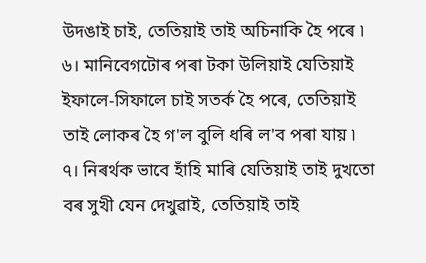উদঙাই চাই, তেতিয়াই তাই অচিনাকি হৈ পৰে ৷
৬। মানিবেগটোৰ পৰা টকা উলিয়াই যেতিয়াই ইফালে-সিফালে চাই সতৰ্ক হৈ পৰে, তেতিয়াই তাই লোকৰ হৈ গ'ল বুলি ধৰি ল'ব পৰা যায় ৷
৭। নিৰৰ্থক ভাবে হাঁহি মাৰি যেতিয়াই তাই দুখতো বৰ সুখী যেন দেখুৱাই, তেতিয়াই তাই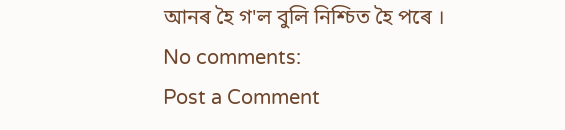আনৰ হৈ গ'ল বুলি নিশ্চিত হৈ পৰে ।
No comments:
Post a Comment